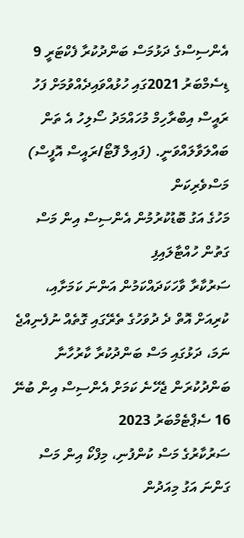އެންސިސްގެ ދަޅުމަސް ބަންދުކުރާ ފެކްޓަރީ 9 ޑިސެމްބަރު 2021ގައި ހުޅުއްވައިދެއްވުމަށް ފަހު ރައީސް އިބްރާހިމް މުހައްމަދު ސޯލިހު އެ ތަން ބައްލަވާލައްވަނީ. (ފައިލް ފޮޓޯ/ރައީސް އޮފީސް)
މަސްވެރިކަން
މަހުގެ އަގު ބޮޑުކުރުމުން އެންސިސް އިން މަސް ގަތުން ހުއްޓާލައިފި
ސަރުކާރާ ވާހަކަދައްކަމުން އަންނަ ކަމަށާއި، ކުރިއަށް އޮތް ދެ ދުވަހުގެ ތެރޭގައި ގޮތެއް ނުފެނިއްޖެ ނަމަ، ދަޅުގައި މަސް ބަންދުކުރާ ކާރުހާނާ ބަންދުކުރަން ޖެހޭނެ ކަމަށް އެންސިސް އިން ބުނޭ
16 ސެޕްޓެމްބަރު 2023
ސަރުކާރުގެ މަސް ކުންފުނި، މިފްކޯ އިން މަސް ގަންނަ އަގު މިއަދުން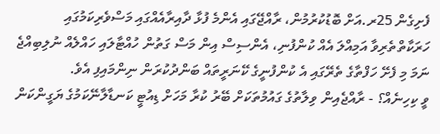ފެށިގެން 25ރ.އަށް ބޮޑުކުރުމުން، ރާއްޖޭގައި އެންމެ ފުޅާ ދާއިރާއެއްގައި މަސްވެރިކަމުގައި ހަރަކާތްތެރިވާ އަމިއްލަ އެއް ކުންފުނި، އެންސިސް އިން މަސް ގަތުން ހުއްޓާލައި ހައްލެއް ނުލިބިއްޖެ ނަމަ މި ފެށޭ ހަފްތާގެ ތެރޭގައި އެ ކުންފުނީގެ ކޭނަރީތައް ބަންދުކުރަން ނިންމައިފި އެވެ.
ވީ ކިހިނެއް؟ - ރާއްޖެއިން ވިލާތުގެ ގައުމުތަކަށް ބޭރު ކުރާ މަހަށް ޑިއުޓީ ކަނޑާލާނޭކަމުގެ ޔަގީންކަން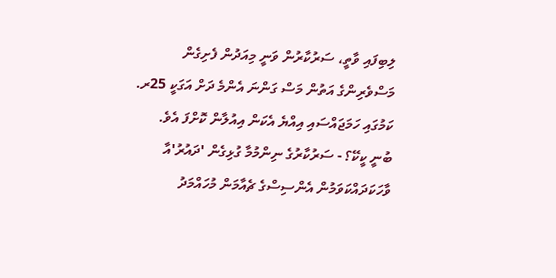ލިބިފައި ވާތީ، ސަރުކާރުން ވަނީ މިއަދުން ފެށިގެން މަސްވެރިންގެ އަތުން މަސް ގަންނަ އެންމެ ދަށް އަގަކީ 25ރ. ކަމުގައި ހަމަޖައްސައި އިއްޔެ އެކަން އިއުލާން ކޮށްފަ އެވެ.
ބުނީ ކީކޭ؟ - ސަރުކާރުގެ ނިންމުމާ ގުޅިގެން 'ދައުރު'އާ ވާހަކަދައްކަވަމުން އެންސިސްގެ ޗެއާމަން މުހައްމަދު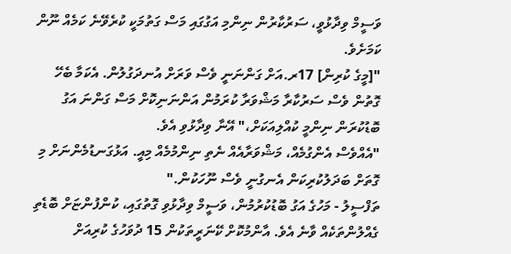ވަސީމް ވިދާޅުވީ، ސަރުކާރުން ނިންމި އަގުގައި މަސް ގަތުމަކީ ކުރެވޭނެ ކަމެއް ނޫން ކަމަށެވެ.
"[މީގެ ކުރިން] 17ރ.އަށް ގަންނަނީ ވެސް ވަރަށް އުނދަގުލުން. އެކަމާ ބެހޭ ގޮތުން ވެސް ސަރުކާރާ މަޝްވަރާ ކުރަމުން އަންނަނިކޮށް މަސް ގަންނަ އަގު ބޮޑުކުރަން ނިންމީ ކުއްލިއަކަށް،" އޭނާ ވިދާޅުވި އެވެ.
"އެއްވެސް އެންގުމެއް، މަޝްވަރާއެއް ނެތި ނިންމުމެއް މިއީ. އަޅުގަނޑުމެންނަށް މި ގޮތަށް ބަދަލުކުރިކަން އެނގުނީ ވެސް ނޫހަކުން."
ތަފްސީލު - މަހުގެ އަގު ބޮޑުކުރުމުން، ވަސީމް ވިދާޅުވި ގޮތުގައި، ކުންފުންޏަށް ބޮޑެތި ގެއްލުންތަކެއް ވާނެ އެވެ. އާންމުކޮށް ކޭނަރީތަކުން 15 ދުވަހުގެ ކުރިއަށް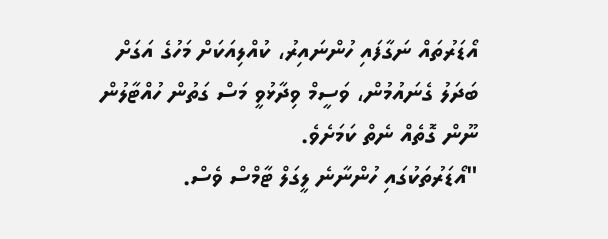އޯޑަރުތައް ނަގާފައި ހުންނައިރު، ކުއްލިއަކަށް މަހުގެ އަގަށް ބަދަލު ގެނައުމުން، ވަސީމް ވިދާޅުވީ މަސް ގަތުން ހުއްޓާލުން ނޫން ގޮތެއް ނެތް ކަމަށެވެ.
"އޯޑަރުތަކުގައި ހުންނާނެ ލީގަލް ޓާމްސް ވެސް.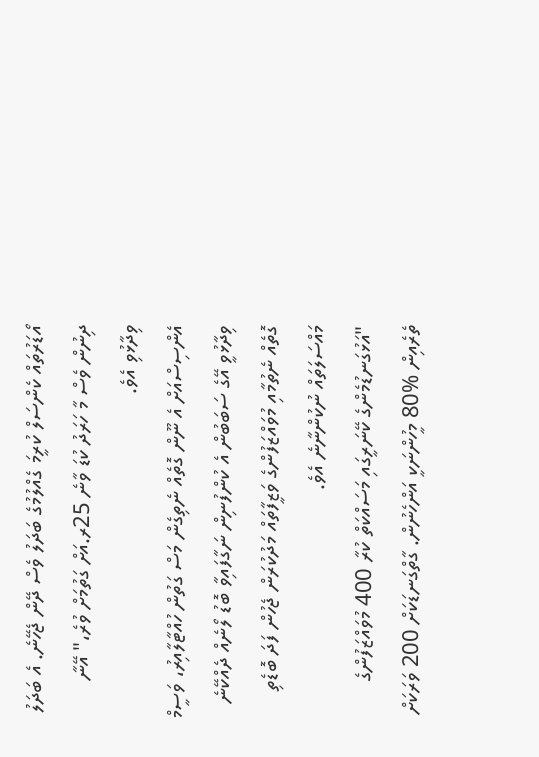އޯޑަރުތައް ކެންސަލް ކުރީމަ ގެއްލުމުގެ ބަދަލު ވެސް ދޭން ޖެހޭނެ. އެ ބަދަލު ދިނުން ވެސް މާ ހަރަދު ކުޑަ ވާނެ 25ރ.އަށް ގަތުމަށް ވުރެ،" އޭނާ ވިދާޅުވި އެވެ.
އެންސިސްއަށް އެ ނޫން ގޮތެއް ނެތިގެން މަސް ގަތުން ހުއްޓާލާއިރު، ވަސީމް ވިދާޅުވީ އޭގެ ސަބަބުން އެ ކުންފުނިން ނަގާފައިވާ ބޮޑު ލޯނެއް ދެއްކޭނެ ގޮތެއް ނެތުމާއި މުވައްޒަފުންގެ ވަޒީފާތައް މަދުކުރަން ޖެހުން ފަދަ ބޮޑެތި މައްސަލަތައް ނުކުންނާނެ އެވެ.
"އަޅުގަނޑުމެންގެ ކޭނަރީގައި މަސައްކަތް ކުރާ 400 މުވައްޒަފުންގެ ތެރެއިން %80 މީހުންނަކީ އަންހެނުން. ގާތްގަނޑަކަށް 200 ވަރަކަށް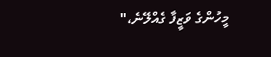މީހުންގެ ވަޒީފާ ގެއްލޭނެ،"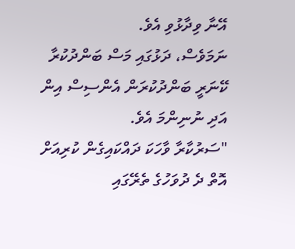އޭނާ ވިދާޅުވި އެވެ.
ނަމަވެސް، ދަޅުގައި މަސް ބަންދުކުރާ ކޭނަރީ ބަންދުކުރަން އެންސިސް އިން އަދި ނުނިންމަ އެވެ.
"ސަރުކާރާ ވާހަކަ ދައްކައިގެން ކުރިއަށް އޮތް ދެ ދުވަހުގެ ތެރޭގައި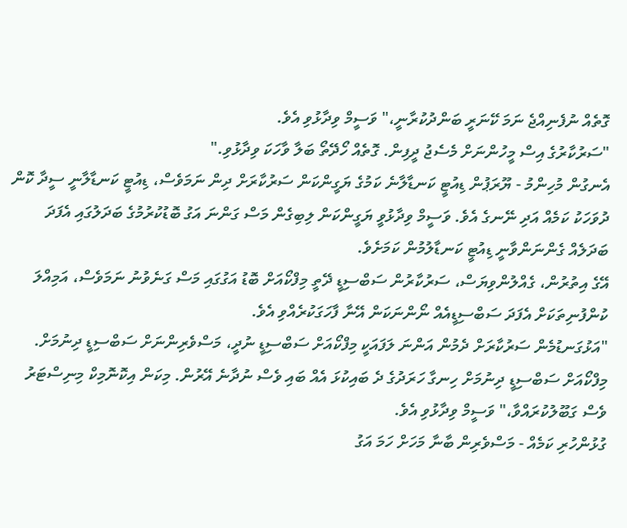ގޮތެއް ނުފެނިއްޖެ ނަމަ ކޭނަރީ ބަންދުކުރާނީ،" ވަސީމް ވިދާޅުވި އެވެ.
"ސަރުކާރުގެ އިސް މީހުންނަށް މެސެޖު ދީފިން. ގޮތެއް ހޯދޭތޯ ބަލާ ވާހަކަ ވިދާޅުވި."
އެނގުން މުހިންމު - ޔޫރަޕުން ޑިއުޓީ ކަނޑާލާނެ ކަމުގެ ޔަގީންކަން ސަރުކާރަށް ދިން ނަމަވެސް، ޑިއުޓީ ކަނޑާލާނީ ސީދާ ކޮން ދުވަހަކު ކަމެއް އަދި ނޭނގެ އެވެ. ވަސީމް ވިދާޅުވީ ޔަގީންކަން ލިބިގެން މަސް ގަންނަ އަގު ބޮޑުކުރުމުގެ ބަދަލުގައި އެފަދަ ބަދަލެއް ގެންނަންވާނީ ޑިއުޓީ ކަނޑާލުމުން ކަމަށެވެ.
އޭގެ އިތުރުން، ގެއްލުންވިޔަސް، ސަރުކާރުން ސަބްސިޑީ ދޭތީ މިފްކޯއަށް ބޮޑު އަގުގައި މަސް ގަނެވުނު ނަމަވެސް، އަމިއްލަ ކުންފުނިތަކަށް އެފަދަ ސަބްސިޑީއެއް ނޯންނަކަން އޭނާ ފާހަގަކުރެއްވި އެވެ.
"އަޅުގަނޑުމެން ސަރުކާރަށް ދެމުން އަންނަ ލަފައަކީ މިފްކޯއަށް ސަބްސިޑީ ނުދީ، މަސްވެރިންނަށް ސަބްސިޑީ ދިނުމަށް. މިފްކޯއަށް ސަބްސިޑީ ދިނުމަށް ހިނގާ ހަރަދުގެ ދެ ބައިކުޅަ އެއް ބައި ވެސް ނުދާނެ އޭރުން. މިކަން އިކޮނޮމިކް މިނިސްޓަރު ވެސް ގަބޫލުކުރައްވާ،" ވަސީމް ވިދާޅުވި އެވެ.
ގުޅުންހުރި ކަމެއް - މަސްވެރިން ބާނާ މަހަށް ހަމަ އަގު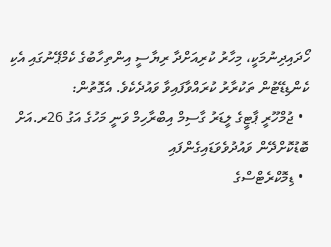ހޯދައިދިނުމަކީ، މިހާރު ކުރިއަށްދާ ރިޔާސީ އިންތިހާބުގެ ކެމްޕޭނުގައި އެކި ކެންޑިޑޭޓުން ތަކުރާރު ކުރައްވާފައިވާ ވައުދެކެވެ. އެގޮތުން:
  • ޖުމްހޫރީ ޕާޓީގެ ލީޑަރު ގާސިމް އިބްރާހިމް ވަނީ މަހުގެ އަގު 26ރ.އަށް ބޮޑުކޮށްދޭން ވައުދުވެވަޑައިގެންފައި
  • ޑިމޮކްރެޓްސްގެ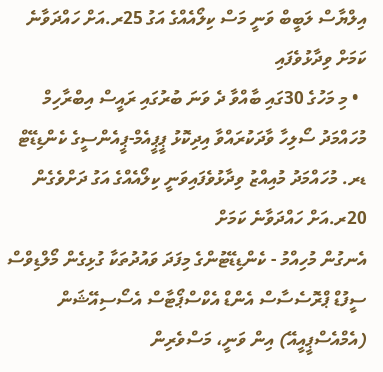އިލްޔާސް ލަބީބް ވަނީ މަސް ކިލޯއެއްގެ އަގު 25ރ.އަށް ހައްދަވާނެ ކަމަށް ވިދާޅުވެފައި
  • މި މަހުގެ 30ގައި ބާއްވާ ދެ ވަނަ ބުރުގައި ރައީސް އިބްރާހިމް މުހައްމަދު ސޯލިހާ ވާދަކުރައްވާ އިދިކޮޅު ޕީޕީއެމް-ޕީއެންސީގެ ކެންޑިޑޭޓް ޑރ. މުހައްމަދު މުއިއްޒު ވިދާޅުވެފައިވަނީ ކިލޯއެއްގެ އަގު ދަށްވެގެން 20ރ.އަށް ހައްދަވާނެ ކަމަށް
އެނގުން މުހިއްމު - ކެންޑިޑޭޓުންގެ މިފަދަ ވައުދުތަކާ ގުޅިގެން މޯލްޑިވްސް ސީފުޑް ޕްރޮސެސާސް އެންޑް އެކްސްޕޯޓާސް އެސޯސިއޭޝަން (އެމްއެސްޕީއީއޭ) އިން ވަނީ، މަސްވެރިން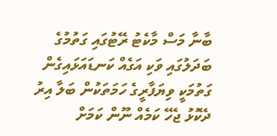ބާނާ މަސް މާކެޓު ރޭޓުގައި ގަތުމުގެ ބަދަލުގައި ވަކި އަގެއް ކަނޑައަޅައިގެން ގަތުމަކީ ވިޔަފާރީގެ ހަމަތަކުން ބަލާ އިރު ދެކޮޅު ޖެހޭ ކަމެއް ނޫން ކަމަށް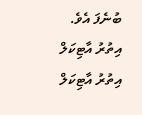ބުނެފަ އެވެ.
އިތުރު އާޓިކަލް
އިތުރު އާޓިކަލް